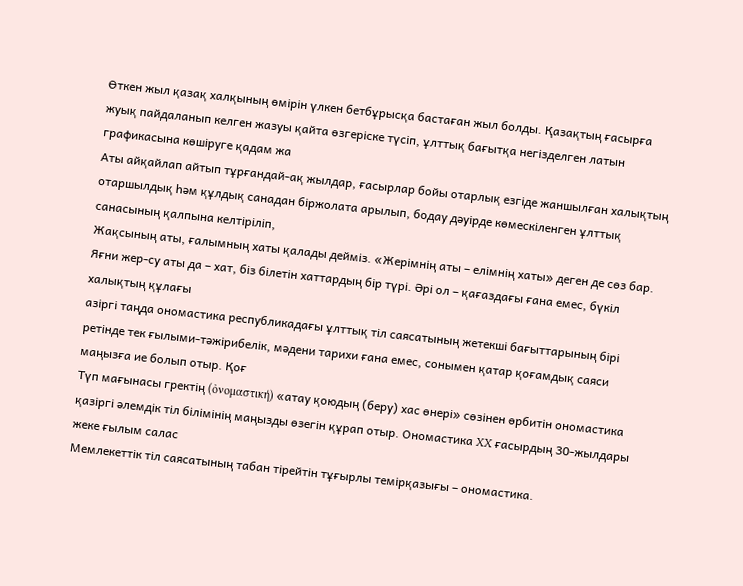Өткен жыл қазақ халқының өмірін үлкен бетбұрысқа бастаған жыл болды. Қазақтың ғасырға жуық пайдаланып келген жазуы қайта өзгеріске түсіп, ұлттық бағытқа негізделген латын графикасына көшіруге қадам жа
Аты айқайлап айтып тұрғандай-ақ жылдар, ғасырлар бойы отарлық езгіде жаншылған халықтың отаршылдық һәм құлдық санадан біржолата арылып, бодау дәуірде көмескіленген ұлттық санасының қалпына келтіріліп,
Жақсының аты, ғалымның хаты қалады дейміз. «Жерімнің аты – елімнің хаты» деген де сөз бар. Яғни жер-су аты да – хат, біз білетін хаттардың бір түрі. Әрі ол – қағаздағы ғана емес, бүкіл халықтың құлағы
азіргі таңда ономастика республикадағы ұлттық тіл саясатының жетекші бағыттарының бірі ретінде тек ғылыми-тәжірибелік, мәдени тарихи ғана емес, сонымен қатар қоғамдық саяси маңызға ие болып отыр. Қоғ
Түп мағынасы гректің (ὀνομαστική) «атау қоюдың (беру) хас өнері» сөзінен өрбитін ономастика қазіргі әлемдік тіл білімінің маңызды өзегін құрап отыр. Ономастика XX ғасырдың 30-жылдары жеке ғылым салас
Мемлекеттік тіл саясатының табан тірейтін тұғырлы темірқазығы – ономастика.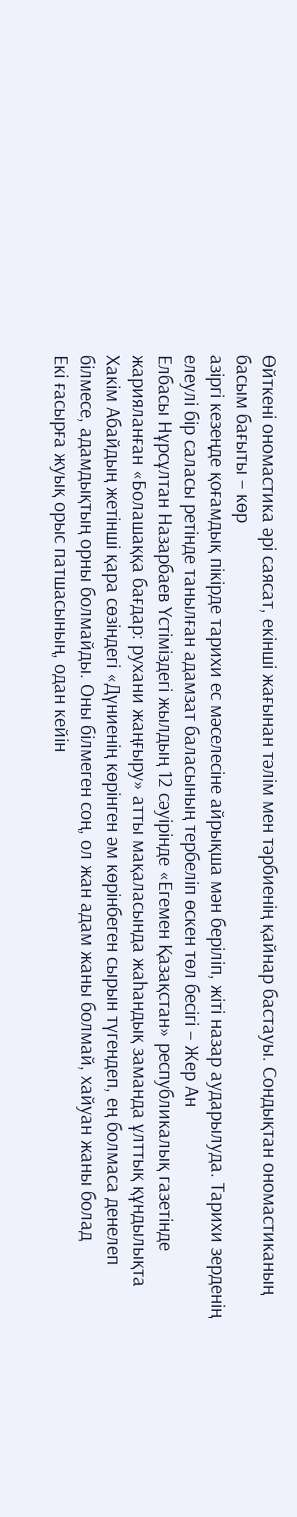Өйткені ономастика әрі саясат, екінші жағынан тәлім мен тәрбиенің қайнар бастауы. Сондықтан ономастиканың басым бағыты – көр
азіргі кезеңде қоғамдық пікірде тарихи ес мәселесіне айрықша мән беріліп, жіті назар аударылуда. Тарихи зерденің елеулі бір саласы ретінде танылған адамзат баласының тербеліп өскен төл бесігі – Жер Ан
Елбасы Нұрсұлтан Назарбаев Үстіміздегі жылдың 12 сәуірінде «Егемен Қазақстан» республикалық газетінде жарияланған «Болашаққа бағдар: рухани жаңғыру» атты мақаласында жаһандық заманда ұлттық құндылықта
Хакім Абайдың жетінші қара сөзіндегі «Дүниенің көрінген әм көрінбеген сырын түгендеп, ең болмаса денелеп білмесе, адамдықтың орны болмайды. Оны білмеген соң, ол жан адам жаны болмай, хайуан жаны болад
Екі ғасырға жуық орыс патшасының, одан кейін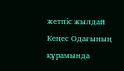жетпіс жылдай Кеңес Одағының құрамында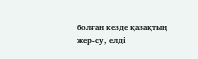болған кезде қазақтың жер-су, елді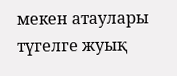мекен атаулары түгелге жуық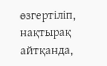өзгертіліп, нақтырақ айтқанда,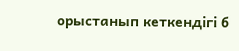орыстанып кеткендігі б